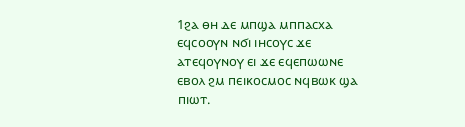1ϩⲁ ⲑⲏ ⲇⲉ ⲙⲡϣⲁ ⲙⲡⲡⲁⲥⲭⲁ ⲉϥⲥⲟⲟⲩⲛ ⲛϭⲓ ⲓⲏⲥⲟⲩⲥ ϫⲉ ⲁⲧⲉϥⲟⲩⲛⲟⲩ ⲉⲓ ϫⲉ ⲉϥⲉⲡⲱⲱⲛⲉ ⲉⲃⲟⲗ ϩⲙ ⲡⲉⲓⲕⲟⲥⲙⲟⲥ ⲛϥⲃⲱⲕ ϣⲁ ⲡⲓⲱⲧ.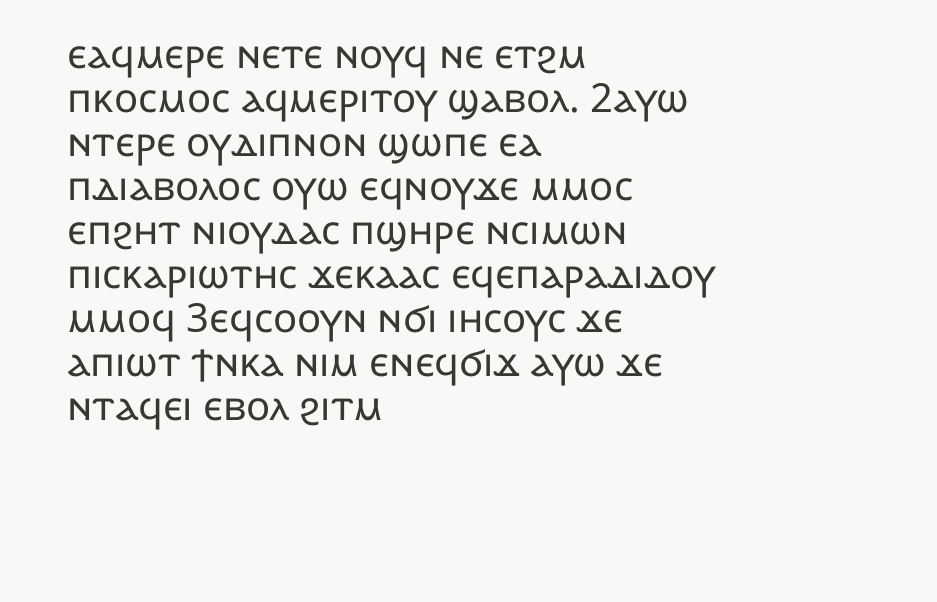ⲉⲁϥⲙⲉⲣⲉ ⲛⲉⲧⲉ ⲛⲟⲩϥ ⲛⲉ ⲉⲧϩⲙ ⲡⲕⲟⲥⲙⲟⲥ ⲁϥⲙⲉⲣⲓⲧⲟⲩ ϣⲁⲃⲟⲗ. 2ⲁⲩⲱ ⲛⲧⲉⲣⲉ ⲟⲩⲇⲓⲡⲛⲟⲛ ϣⲱⲡⲉ ⲉⲁ ⲡⲇⲓⲁⲃⲟⲗⲟⲥ ⲟⲩⲱ ⲉϥⲛⲟⲩϫⲉ ⲙⲙⲟⲥ ⲉⲡϩⲏⲧ ⲛⲓⲟⲩⲇⲁⲥ ⲡϣⲏⲣⲉ ⲛⲥⲓⲙⲱⲛ ⲡⲓⲥⲕⲁⲣⲓⲱⲧⲏⲥ ϫⲉⲕⲁⲁⲥ ⲉϥⲉⲡⲁⲣⲁⲇⲓⲇⲟⲩ ⲙⲙⲟϥ 3ⲉϥⲥⲟⲟⲩⲛ ⲛϭⲓ ⲓⲏⲥⲟⲩⲥ ϫⲉ ⲁⲡⲓⲱⲧ ϯⲛⲕⲁ ⲛⲓⲙ ⲉⲛⲉϥϭⲓϫ ⲁⲩⲱ ϫⲉ ⲛⲧⲁϥⲉⲓ ⲉⲃⲟⲗ ϩⲓⲧⲙ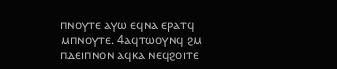ⲡⲛⲟⲩⲧⲉ ⲁⲩⲱ ⲉϥⲛⲁ ⲉⲣⲁⲧϥ ⲙⲡⲛⲟⲩⲧⲉ. 4ⲁϥⲧⲱⲟⲩⲛϥ ϩⲙ ⲡⲇⲉⲓⲡⲛⲟⲛ ⲁϥⲕⲁ ⲛⲉϥϩⲟⲓⲧⲉ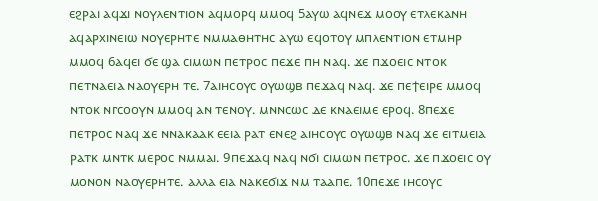ⲉϩⲣⲁⲓ ⲁϥϫⲓ ⲛⲟⲩⲗⲉⲛⲧⲓⲟⲛ ⲁϥⲙⲟⲣϥ ⲙⲙⲟϥ 5ⲁⲩⲱ ⲁϥⲛⲉϫ ⲙⲟⲟⲩ ⲉⲧⲗⲉⲕⲁⲛⲏ ⲁϥⲁⲣⲭⲓⲛⲉⲓⲱ ⲛⲟⲩⲉⲣⲏⲧⲉ ⲛⲙⲙⲁⲑⲏⲧⲏⲥ ⲁⲩⲱ ⲉϥⲟⲧⲟⲩ ⲙⲡⲗⲉⲛⲧⲓⲟⲛ ⲉⲧⲙⲏⲣ ⲙⲙⲟϥ 6ⲁϥⲉⲓ ϭⲉ ϣⲁ ⲥⲓⲙⲱⲛ ⲡⲉⲧⲣⲟⲥ ⲡⲉϫⲉ ⲡⲏ ⲛⲁϥ. ϫⲉ ⲡϫⲟⲉⲓⲥ ⲛⲧⲟⲕ ⲡⲉⲧⲛⲁⲉⲓⲁ ⲛⲁⲟⲩⲉⲣⲏ ⲧⲉ. 7ⲁⲓⲏⲥⲟⲩⲥ ⲟⲩⲱϣⲃ ⲡⲉϫⲁϥ ⲛⲁϥ. ϫⲉ ⲡⲉϯⲉⲓⲣⲉ ⲙⲙⲟϥ ⲛⲧⲟⲕ ⲛⲅⲥⲟⲟⲩⲛ ⲙⲙⲟϥ ⲁⲛ ⲧⲉⲛⲟⲩ. ⲙⲛⲛⲥⲱⲥ ⲇⲉ ⲕⲛⲁⲉⲓⲙⲉ ⲉⲣⲟϥ. 8ⲡⲉϫⲉ ⲡⲉⲧⲣⲟⲥ ⲛⲁϥ ϫⲉ ⲛⲛⲁⲕⲁⲁⲕ ⲉⲉⲓⲁ ⲣⲁⲧ ⲉⲛⲉϩ ⲁⲓⲏⲥⲟⲩⲥ ⲟⲩⲱϣⲃ ⲛⲁϥ ϫⲉ ⲉⲓⲧⲙⲉⲓⲁ ⲣⲁⲧⲕ ⲙⲛⲧⲕ ⲙⲉⲣⲟⲥ ⲛⲙⲙⲁⲓ. 9ⲡⲉϫⲁϥ ⲛⲁϥ ⲛϭⲓ ⲥⲓⲙⲱⲛ ⲡⲉⲧⲣⲟⲥ. ϫⲉ ⲡϫⲟⲉⲓⲥ ⲟⲩ ⲙⲟⲛⲟⲛ ⲛⲁⲟⲩⲉⲣⲏⲧⲉ. ⲁⲗⲗⲁ ⲉⲓⲁ ⲛⲁⲕⲉϭⲓϫ ⲛⲙ ⲧⲁⲁⲡⲉ. 10ⲡⲉϫⲉ ⲓⲏⲥⲟⲩⲥ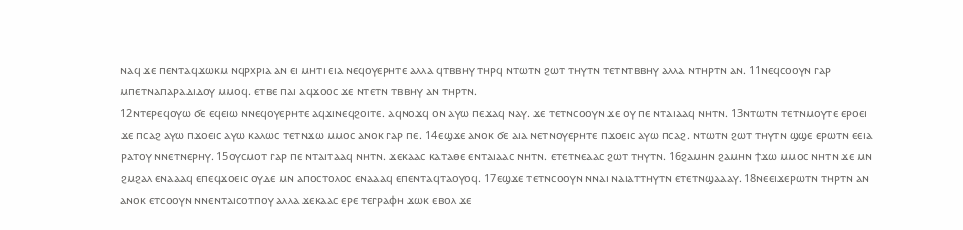ⲛⲁϥ ϫⲉ ⲡⲉⲛⲧⲁϥϫⲱⲕⲙ ⲛϥⲣⲭⲣⲓⲁ ⲁⲛ ⲉⲓ ⲙⲏⲧⲓ ⲉⲓⲁ ⲛⲉϥⲟⲩⲉⲣⲏⲧⲉ ⲁⲗⲗⲁ ϥⲧⲃⲃⲏⲩ ⲧⲏⲣϥ ⲛⲧⲱⲧⲛ ϩⲱⲧ ⲧⲏⲩⲧⲛ ⲧⲉⲧⲛⲧⲃⲃⲏⲩ ⲁⲗⲗⲁ ⲛⲧⲏⲣⲧⲛ ⲁⲛ. 11ⲛⲉϥⲥⲟⲟⲩⲛ ⲅⲁⲣ ⲙⲡⲉⲧⲛⲁⲡⲁⲣⲁⲇⲓⲇⲟⲩ ⲙⲙⲟϥ. ⲉⲧⲃⲉ ⲡⲁⲓ ⲁϥϫⲟⲟⲥ ϫⲉ ⲛⲧⲉⲧⲛ ⲧⲃⲃⲏⲩ ⲁⲛ ⲧⲏⲣⲧⲛ.
12ⲛⲧⲉⲣⲉϥⲟⲩⲱ ϭⲉ ⲉϥⲉⲓⲱ ⲛⲛⲉϥⲟⲩⲉⲣⲏⲧⲉ ⲁϥϫⲓⲛⲉϥϩⲟⲓⲧⲉ. ⲁϥⲛⲟϫϥ ⲟⲛ ⲁⲩⲱ ⲡⲉϫⲁϥ ⲛⲁⲩ. ϫⲉ ⲧⲉⲧⲛⲥⲟⲟⲩⲛ ϫⲉ ⲟⲩ ⲡⲉ ⲛⲧⲁⲓⲁⲁϥ ⲛⲏⲧⲛ. 13ⲛⲧⲱⲧⲛ ⲧⲉⲧⲛⲙⲟⲩⲧⲉ ⲉⲣⲟⲉⲓ ϫⲉ ⲡⲥⲁϩ ⲁⲩⲱ ⲡϫⲟⲉⲓⲥ ⲁⲩⲱ ⲕⲁⲗⲱⲥ ⲧⲉⲧⲛϫⲱ ⲙⲙⲟⲥ ⲁⲛⲟⲕ ⲅⲁⲣ ⲡⲉ. 14ⲉϣϫⲉ ⲁⲛⲟⲕ ϭⲉ ⲁⲓⲁ ⲛⲉⲧⲛⲟⲩⲉⲣⲏⲧⲉ ⲡϫⲟⲉⲓⲥ ⲁⲩⲱ ⲡⲥⲁϩ. ⲛⲧⲱⲧⲛ ϩⲱⲧ ⲧⲏⲩⲧⲛ ϣϣⲉ ⲉⲣⲱⲧⲛ ⲉⲉⲓⲁ ⲣⲁⲧⲟⲩ ⲛⲛⲉⲧⲛⲉⲣⲏⲩ. 15ⲟⲩⲥⲙⲟⲧ ⲅⲁⲣ ⲡⲉ ⲛⲧⲁⲓⲧⲁⲁϥ ⲛⲏⲧⲛ. ϫⲉⲕⲁⲁⲥ ⲕⲁⲧⲁⲑⲉ ⲉⲛⲧⲁⲓⲁⲁⲥ ⲛⲏⲧⲛ. ⲉⲧⲉⲧⲛⲉⲁⲁⲥ ϩⲱⲧ ⲧⲏⲩⲧⲛ. 16ϩⲁⲙⲏⲛ ϩⲁⲙⲏⲛ ϯϫⲱ ⲙⲙⲟⲥ ⲛⲏⲧⲛ ϫⲉ ⲙⲛ ϩⲙϩⲁⲗ ⲉⲛⲁⲁⲁϥ ⲉⲡⲉϥϫⲟⲉⲓⲥ ⲟⲩⲇⲉ ⲙⲛ ⲁⲡⲟⲥⲧⲟⲗⲟⲥ ⲉⲛⲁⲁⲁϥ ⲉⲡⲉⲛⲧⲁϥⲧⲁⲟⲩⲟϥ. 17ⲉϣϫⲉ ⲧⲉⲧⲛⲥⲟⲟⲩⲛ ⲛⲛⲁⲓ ⲛⲁⲓⲁⲧⲧⲏⲩⲧⲛ ⲉⲧⲉⲧⲛϣⲁⲁⲁⲩ. 18ⲛⲉⲉⲓϫⲉⲣⲱⲧⲛ ⲧⲏⲣⲧⲛ ⲁⲛ ⲁⲛⲟⲕ ⲉⲧⲥⲟⲟⲩⲛ ⲛⲛⲉⲛⲧⲁⲓⲥⲟⲧⲡⲟⲩ ⲁⲗⲗⲁ ϫⲉⲕⲁⲁⲥ ⲉⲣⲉ ⲧⲉⲅⲣⲁⲫⲏ ϫⲱⲕ ⲉⲃⲟⲗ ϫⲉ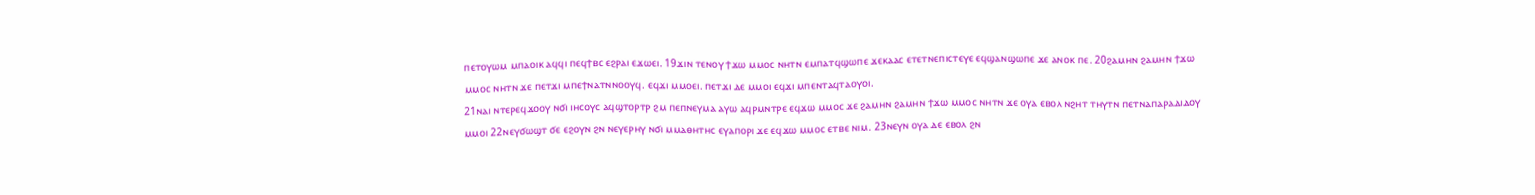ⲡⲉⲧⲟⲩⲱⲙ ⲙⲡⲁⲟⲓⲕ ⲁϥϥⲓ ⲡⲉϥϯⲃⲥ ⲉϩⲣⲁⲓ ⲉϫⲱⲉⲓ. 19ϫⲓⲛ ⲧⲉⲛⲟⲩ ϯϫⲱ ⲙⲙⲟⲥ ⲛⲏⲧⲛ ⲉⲙⲡⲁⲧϥϣⲱⲡⲉ ϫⲉⲕⲁⲁⲥ ⲉⲧⲉⲧⲛⲉⲡⲓⲥⲧⲉⲩⲉ ⲉϥϣⲁⲛϣⲱⲡⲉ ϫⲉ ⲁⲛⲟⲕ ⲡⲉ. 20ϩⲁⲙⲏⲛ ϩⲁⲙⲏⲛ ϯϫⲱ ⲙⲙⲟⲥ ⲛⲏⲧⲛ ϫⲉ ⲡⲉⲧϫⲓ ⲙⲡⲉϯⲛⲁⲧⲛⲛⲟⲟⲩϥ. ⲉϥϫⲓ ⲙⲙⲟⲉⲓ. ⲡⲉⲧϫⲓ ⲇⲉ ⲙⲙⲟⲓ ⲉϥϫⲓ ⲙⲡⲉⲛⲧⲁϥⲧⲁⲟⲩⲟⲓ.
21ⲛⲁⲓ ⲛⲧⲉⲣⲉϥϫⲟⲟⲩ ⲛϭⲓ ⲓⲏⲥⲟⲩⲥ ⲁϥϣⲧⲟⲣⲧⲣ ϩⲙ ⲡⲉⲡⲛⲉⲩⲙⲁ ⲁⲩⲱ ⲁϥⲣⲙⲛⲧⲣⲉ ⲉϥϫⲱ ⲙⲙⲟⲥ ϫⲉ ϩⲁⲙⲏⲛ ϩⲁⲙⲏⲛ ϯϫⲱ ⲙⲙⲟⲥ ⲛⲏⲧⲛ ϫⲉ ⲟⲩⲁ ⲉⲃⲟⲗ ⲛϩⲏⲧ ⲧⲏⲩⲧⲛ ⲡⲉⲧⲛⲁⲡⲁⲣⲁⲇⲓⲇⲟⲩ ⲙⲙⲟⲓ 22ⲛⲉⲩϭⲱϣⲧ ϭⲉ ⲉϩⲟⲩⲛ ϩⲛ ⲛⲉⲩⲉⲣⲏⲩ ⲛϭⲓ ⲙⲙⲁⲑⲏⲧⲏⲥ ⲉⲩⲁⲡⲟⲣⲓ ϫⲉ ⲉϥϫⲱ ⲙⲙⲟⲥ ⲉⲧⲃⲉ ⲛⲓⲙ. 23ⲛⲉⲩⲛ ⲟⲩⲁ ⲇⲉ ⲉⲃⲟⲗ ϩⲛ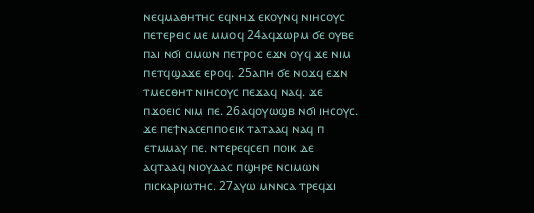ⲛⲉϥⲙⲁⲑⲏⲧⲏⲥ ⲉϥⲛⲏϫ ⲉⲕⲟⲩⲛϥ ⲛⲓⲏⲥⲟⲩⲥ ⲡⲉⲧⲉⲣⲉⲓⲥ ⲙⲉ ⲙⲙⲟϥ 24ⲁϥϫⲱⲣⲙ ϭⲉ ⲟⲩⲃⲉ ⲡⲁⲓ ⲛϭⲓ ⲥⲓⲙⲱⲛ ⲡⲉⲧⲣⲟⲥ ⲉϫⲛ ⲟⲩϥ ϫⲉ ⲛⲓⲙ ⲡⲉⲧϥϣⲁϫⲉ ⲉⲣⲟϥ. 25ⲁⲡⲏ ϭⲉ ⲛⲟϫϥ ⲉϫⲛ ⲧⲙⲉⲥⲑⲏⲧ ⲛⲓⲏⲥⲟⲩⲥ ⲡⲉϫⲁϥ ⲛⲁϥ. ϫⲉ ⲡϫⲟⲉⲓⲥ ⲛⲓⲙ ⲡⲉ. 26ⲁϥⲟⲩⲱϣⲃ ⲛϭⲓ ⲓⲏⲥⲟⲩⲥ. ϫⲉ ⲡⲉϯⲛⲁⲥⲉⲡⲡⲟⲉⲓⲕ ⲧⲁⲧⲁⲁϥ ⲛⲁϥ ⲡ ⲉⲧⲙⲙⲁⲩ ⲡⲉ. ⲛⲧⲉⲣⲉϥⲥⲉⲡ ⲡⲟⲓⲕ ⲇⲉ ⲁϥⲧⲁⲁϥ ⲛⲓⲟⲩⲇⲁⲥ ⲡϣⲏⲣⲉ ⲛⲥⲓⲙⲱⲛ ⲡⲓⲥⲕⲁⲣⲓⲱⲧⲏⲥ. 27ⲁⲩⲱ ⲙⲛⲛⲥⲁ ⲧⲣⲉϥϫⲓ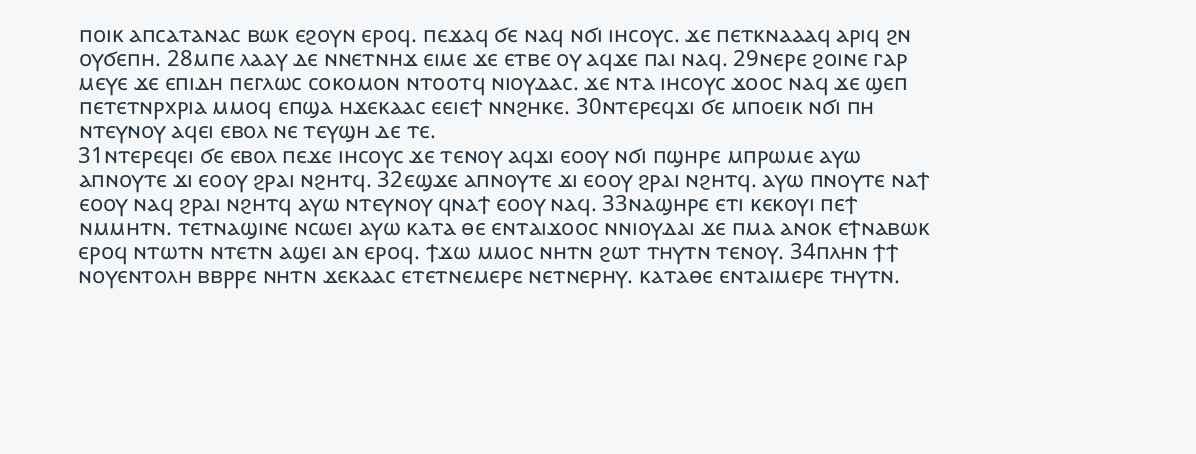ⲡⲟⲓⲕ ⲁⲡⲥⲁⲧⲁⲛⲁⲥ ⲃⲱⲕ ⲉϩⲟⲩⲛ ⲉⲣⲟϥ. ⲡⲉϫⲁϥ ϭⲉ ⲛⲁϥ ⲛϭⲓ ⲓⲏⲥⲟⲩⲥ. ϫⲉ ⲡⲉⲧⲕⲛⲁⲁⲁϥ ⲁⲣⲓϥ ϩⲛ ⲟⲩϭⲉⲡⲏ. 28ⲙⲡⲉ ⲗⲁⲁⲩ ⲇⲉ ⲛⲛⲉⲧⲛⲏϫ ⲉⲓⲙⲉ ϫⲉ ⲉⲧⲃⲉ ⲟⲩ ⲁϥϫⲉ ⲡⲁⲓ ⲛⲁϥ. 29ⲛⲉⲣⲉ ϩⲟⲓⲛⲉ ⲅⲁⲣ ⲙⲉⲩⲉ ϫⲉ ⲉⲡⲓⲇⲏ ⲡⲉⲅⲗⲱⲥ ⲥⲟⲕⲟⲙⲟⲛ ⲛⲧⲟⲟⲧϥ ⲛⲓⲟⲩⲇⲁⲥ. ϫⲉ ⲛⲧⲁ ⲓⲏⲥⲟⲩⲥ ϫⲟⲟⲥ ⲛⲁϥ ϫⲉ ϣⲉⲡ ⲡⲉⲧⲉⲧⲛⲣⲭⲣⲓⲁ ⲙⲙⲟϥ ⲉⲡϣⲁ ⲏϫⲉⲕⲁⲁⲥ ⲉⲉⲓⲉϯ ⲛⲛϩⲏⲕⲉ. 30ⲛⲧⲉⲣⲉϥϫⲓ ϭⲉ ⲙⲡⲟⲉⲓⲕ ⲛϭⲓ ⲡⲏ ⲛⲧⲉⲩⲛⲟⲩ ⲁϥⲉⲓ ⲉⲃⲟⲗ ⲛⲉ ⲧⲉⲩϣⲏ ⲇⲉ ⲧⲉ.
31ⲛⲧⲉⲣⲉϥⲉⲓ ϭⲉ ⲉⲃⲟⲗ ⲡⲉϫⲉ ⲓⲏⲥⲟⲩⲥ ϫⲉ ⲧⲉⲛⲟⲩ ⲁϥϫⲓ ⲉⲟⲟⲩ ⲛϭⲓ ⲡϣⲏⲣⲉ ⲙⲡⲣⲱⲙⲉ ⲁⲩⲱ ⲁⲡⲛⲟⲩⲧⲉ ϫⲓ ⲉⲟⲟⲩ ϩⲣⲁⲓ ⲛϩⲏⲧϥ. 32ⲉϣϫⲉ ⲁⲡⲛⲟⲩⲧⲉ ϫⲓ ⲉⲟⲟⲩ ϩⲣⲁⲓ ⲛϩⲏⲧϥ. ⲁⲩⲱ ⲡⲛⲟⲩⲧⲉ ⲛⲁϯ ⲉⲟⲟⲩ ⲛⲁϥ ϩⲣⲁⲓ ⲛϩⲏⲧϥ ⲁⲩⲱ ⲛⲧⲉⲩⲛⲟⲩ ϥⲛⲁϯ ⲉⲟⲟⲩ ⲛⲁϥ. 33ⲛⲁϣⲏⲣⲉ ⲉⲧⲓ ⲕⲉⲕⲟⲩⲓ ⲡⲉϯ ⲛⲙⲙⲏⲧⲛ. ⲧⲉⲧⲛⲁϣⲓⲛⲉ ⲛⲥⲱⲉⲓ ⲁⲩⲱ ⲕⲁⲧⲁ ⲑⲉ ⲉⲛⲧⲁⲓϫⲟⲟⲥ ⲛⲛⲓⲟⲩⲇⲁⲓ ϫⲉ ⲡⲙⲁ ⲁⲛⲟⲕ ⲉϯⲛⲁⲃⲱⲕ ⲉⲣⲟϥ ⲛⲧⲱⲧⲛ ⲛⲧⲉⲧⲛ ⲁϣⲉⲓ ⲁⲛ ⲉⲣⲟϥ. ϯϫⲱ ⲙⲙⲟⲥ ⲛⲏⲧⲛ ϩⲱⲧ ⲧⲏⲩⲧⲛ ⲧⲉⲛⲟⲩ. 34ⲡⲗⲏⲛ ϯϯ ⲛⲟⲩⲉⲛⲧⲟⲗⲏ ⲃⲃⲣⲣⲉ ⲛⲏⲧⲛ ϫⲉⲕⲁⲁⲥ ⲉⲧⲉⲧⲛⲉⲙⲉⲣⲉ ⲛⲉⲧⲛⲉⲣⲏⲩ. ⲕⲁⲧⲁⲑⲉ ⲉⲛⲧⲁⲓⲙⲉⲣⲉ ⲧⲏⲩⲧⲛ.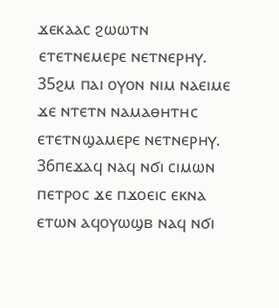ϫⲉⲕⲁⲁⲥ ϩⲱⲱⲧⲛ ⲉⲧⲉⲧⲛⲉⲙⲉⲣⲉ ⲛⲉⲧⲛⲉⲣⲏⲩ. 35ϩⲙ ⲡⲁⲓ ⲟⲩⲟⲛ ⲛⲓⲙ ⲛⲁⲉⲓⲙⲉ ϫⲉ ⲛⲧⲉⲧⲛ ⲛⲁⲙⲁⲑⲏⲧⲏⲥ ⲉⲧⲉⲧⲛϣⲁⲙⲉⲣⲉ ⲛⲉⲧⲛⲉⲣⲏⲩ.
36ⲡⲉϫⲁϥ ⲛⲁϥ ⲛϭⲓ ⲥⲓⲙⲱⲛ ⲡⲉⲧⲣⲟⲥ ϫⲉ ⲡϫⲟⲉⲓⲥ ⲉⲕⲛⲁ ⲉⲧⲱⲛ ⲁϥⲟⲩⲱϣⲃ ⲛⲁϥ ⲛϭⲓ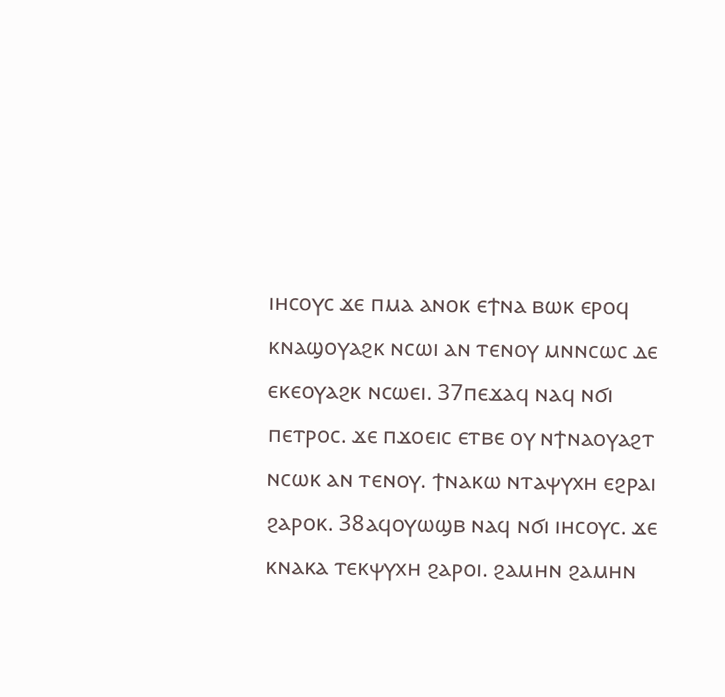ⲓⲏⲥⲟⲩⲥ ϫⲉ ⲡⲙⲁ ⲁⲛⲟⲕ ⲉϯⲛⲁ ⲃⲱⲕ ⲉⲣⲟϥ ⲕⲛⲁϣⲟⲩⲁϩⲕ ⲛⲥⲱⲓ ⲁⲛ ⲧⲉⲛⲟⲩ ⲙⲛⲛⲥⲱⲥ ⲇⲉ ⲉⲕⲉⲟⲩⲁϩⲕ ⲛⲥⲱⲉⲓ. 37ⲡⲉϫⲁϥ ⲛⲁϥ ⲛϭⲓ ⲡⲉⲧⲣⲟⲥ. ϫⲉ ⲡϫⲟⲉⲓⲥ ⲉⲧⲃⲉ ⲟⲩ ⲛϯⲛⲁⲟⲩⲁϩⲧ ⲛⲥⲱⲕ ⲁⲛ ⲧⲉⲛⲟⲩ. ϯⲛⲁⲕⲱ ⲛⲧⲁⲯⲩⲭⲏ ⲉϩⲣⲁⲓ ϩⲁⲣⲟⲕ. 38ⲁϥⲟⲩⲱϣⲃ ⲛⲁϥ ⲛϭⲓ ⲓⲏⲥⲟⲩⲥ. ϫⲉ ⲕⲛⲁⲕⲁ ⲧⲉⲕⲯⲩⲭⲏ ϩⲁⲣⲟⲓ. ϩⲁⲙⲏⲛ ϩⲁⲙⲏⲛ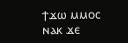ϯϫⲱ ⲙⲙⲟⲥ ⲛⲁⲕ ϫⲉ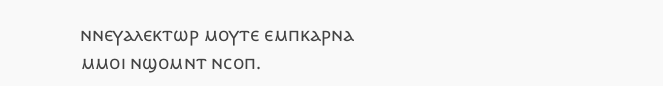ⲛⲛⲉⲩⲁⲗⲉⲕⲧⲱⲣ ⲙⲟⲩⲧⲉ ⲉⲙⲡⲕⲁⲣⲛⲁ ⲙⲙⲟⲓ ⲛϣⲟⲙⲛⲧ ⲛⲥⲟⲡ.